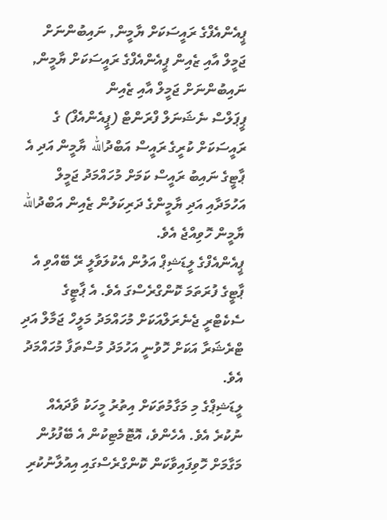ޕީއެންއެފްގެ ރައީސަކަށް ޔާމީން, ނައިބުންނަށް ޖަމީލް އާއި ޒެއިން ޕީއެންއެފްގެ ރައީސަކަށް ޔާމީން, ނައިބުންނަށް ޖަމީލް އާއި ޒެއިން
ޕީޕަލްސް ނެޝަނަލް ފްރަންޓް (ޕީއެންއެފް) ގެ ރައީސަކަށް ކުރީގެ ރައީސް އަބްދުالله ޔާމީން އަދި އެ ޕާޓީގެ ނައިބު ރައީސް ކަމަށް މުހައްމަދު ޖަމީލް އަހުމަދާއި އަދި ޔާމީންގެ ދަރިކަލުން ޒެއިން އަބްދުالله ޔާމީން ހޮވިއްޖެ އެވެ.
ޕީއެންއެފްގެ ލީޑަޝިޕް އަލުން އެކުލަވާލީ ރޭ ބޭއްވި އެ ޕާޓީގެ ފުރަތަމަ ކޮންގްރެސްގަ އެވެ. އެ ޕާޓީގެ ސެކެޓްރީ ޖެނެރަލްއަކަށް މުހައްމަދު މަލީހް ޖަމާލް އަދި ޓްރެޝަރާ އަކަށް ހޮވުނީ އަހުމަދު މުސްތަފާ މުހައްމަދު އެވެ.
ލީޑަޝިޕްގެ މި މަގާމުތަކަށް އިތުރު މީހަކު ވާދައެއް ނުކުރެ އެވެ. އެހެންވެ، އޮޓޮމެޓިކުން އެ ބޭފުޅުން މަގާމަށް ހޮވިފައިވާކަން ކޮންގްރެސްގައި އިއުލާނުކުރި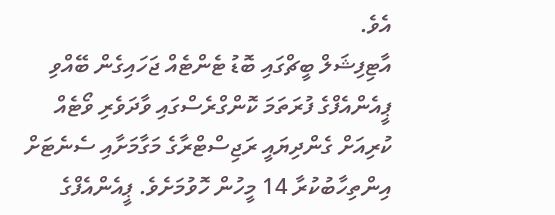އެވެ.
އާޓިފިޝަލް ބީޗްގައި ބޮޑު ޓެންޓެއް ޖަހައިގެން ބޭއްވި ޕީއެންއެފްގެ ފުރަތަމަ ކޮންގްރެސްގައި ވާދަވެރި ވޯޓެއް ކުރިއަށް ގެންދިޔައީ ރަޖިސްޓްރާގެ މަގާމަށާއި ސެނެޓަށް އިންތިހާބުކުރާ 14 މީހުން ހޮވުމަށެވެ. ޕީއެންއެފްގެ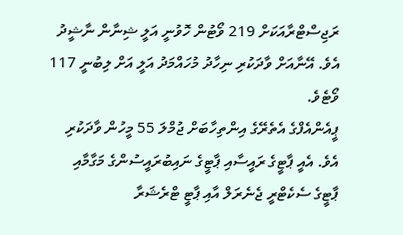ރަޖިސްޓްރާއަކަށް 219 ވޯޓުން ހޮވުނީ އަލީ ޝިނާން ނާޝީދު އެވެ. އޭނާއަށް ވާދަކުރި ނިހާދު މުހައްމަދު އަލީ އަށް ލިބުނީ 117 ވޯޓެވެ.
ޕީއެންއެފްގެ އެތެރޭގެ އިންތިހާބަށް ޖުމްލަ 55 މީހުން ވާދަކުރި އެވެ. އެއީ ޕާޓީގެ ރައީސާއި ޕާޓީގެ ނައިބުރައީސުންގެ މަގާމާއި ޕާޓީގެ ސެކެޓްރީ ޖެނެރަލް އާއި ޕާޓީ ޓްރެޝަރާ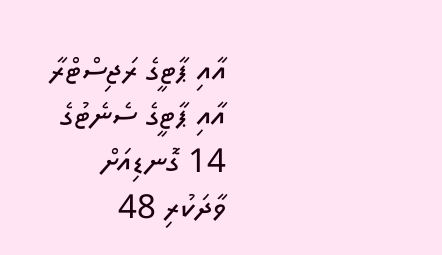އާއި ޕާޓީގެ ރަޖިސްޓްރާ އާއި ޕާޓީގެ ސެނެޓުގެ 14 ގޮނޑިއަށް ވާދަކުރި 48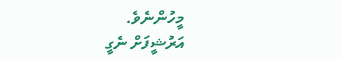މީހުންނެވެ.
އަރުޝީފަށް ނެގީ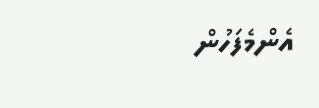އެންމެފަހުން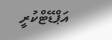އަޕްޑޭޓްކުރީ